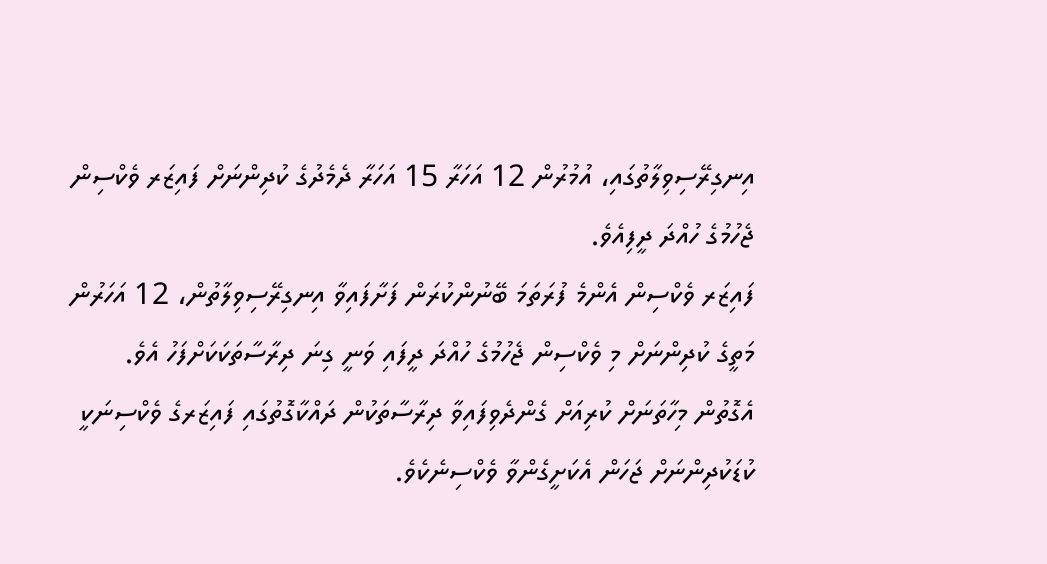އިނގިރޭސިވިލާތުގައި، އުމުރުން 12 އަހަރާ 15 އަހަރާ ދެމެދުގެ ކުދިންނަށް ފައިޒަރ ވެކްސިން ޖެހުމުގެ ހުއްދަ ދީފިއެވެ.
ފައިޒަރ ވެކްސިން އެންމެ ފުރަތަމަ ބޭނުންކުރަން ފަށާފައިވާ އިނގިރޭސިވިލާތުން، 12 އަހަރުން މަތީގެ ކުދިންނަށް މި ވެކްސިން ޖެހުމުގެ ހުއްދަ ދީފައި ވަނީ ގިނަ ދިރާސާތަކަކަށްފަހު އެވެ. އެގޮތުން މިހާތަނަށް ކުރިއަށް ގެންދެވިފައިވާ ދިރާސާތަކުން ދައްކާގޮތުގައި ފައިޒަރގެ ވެކްސިނަކީ ކުޑަކުދިންނަށް ޖަހަން އެކަށީގެންވާ ވެކްސިނެކެވެ.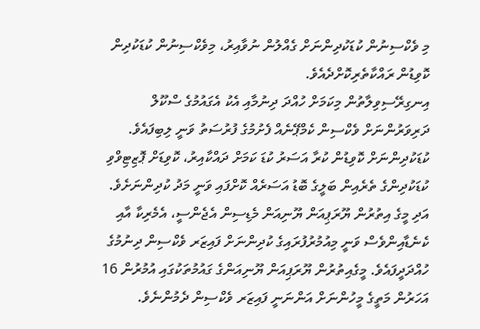މި ވެކްސިނުން ކުޑަކުދިންނަށް ގެއްލުން ނުވާއިރު، މިވެކްސިނުން ކުޑަކުދިން ކޮވިޑުން ރައްކާތެރިކޮށްދެއެވެ.
އިނގިރޭސިވިލާތުން މިކަމަށް ހުއްދަ ދިނުމާއި އެކު އެގައުމުގެ ސްކޫލް ދަރިވަރުންނަށް ވެކްސިން ކެމްޕޭނެއް ފެށުމުގެ ފުރުސަތު ވަނީ ލިބިފައެވެ. ކުޑަކުދިންނަށް ކޮވިޑުން ކުރާ އަސަރު ކުޑަ ކަމަށް ދައްކާއިރު، ކޮވިޑަށް ޕޮޒިޓިވްވި ކުޑަކުދިންގެ ތެރެއިން ބަލީގެ ބޮޑު އަސަރެއް ކޮށްފައި ވަނީ މަދު ކުދިންނަށެވެ.
އަދި މީގެ އިތުރުން ޔޫރަޕިއަން ޔޫނިއަން މެޑިސިން އެޖެންސީ، އެމެރިކާ އާއި ކެނެޑާއިންވެސް ވަނީ މިއުމުރުފުރައިގެ ކުދިންނަށް ފައިޒަރ ވެކްސިން ދިނުމުގެ ހުއްދަދީފައެވެ. މީގެއިތުރުން ޔޫރަޕިއަން ޔޫނިއަންގެ ގައުމުތަކުގައި އުމުރުން 16 އަހަރުން މަތީގެ މީހުންނަށް އަންނަނީ ފައިޒަރ ވެކްސިން ދެމުންނެވެ.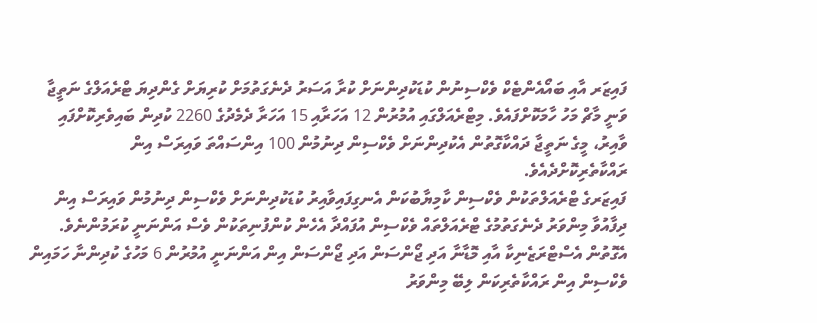ފައިޒަރ އާއި ބައޯއެންޓެކް ވެކްސިނުން ކުޑަކުދިންނަށް ކުރާ އަސަރު ދެނެގަތުމަށް ކުރިޔަށް ގެންދިޔަ ޓްރެއަލްގެ ނަތީޖާ ވަނީ މާޗް މަހު ހާމަކޮށްފައެވެ. މިޓްރެއަލްގައި އުމުރުން 12 އަހަރާއި 15 އަހަރާ ދެމެދުގެ 2260 ކުދިން ބައިވެރިކޮށްފައި ވާއިރު، މީގެ ނަތީޖާ ދައްކާގޮތުން އެކުދިންނަށް ވެކްސިން ދިނުމުން 100 އިންސައްތަ ވައިރަސް އިން ރައްކާތެރިކޮށްދެއެވެ.
ފައިޒަރގެ ޓްރެއަލްތަކުން ވެކްސިން ކާމިޔާބުކަން އެނގިފައިވާއިރު ކުޑަކުދިންނަށް ވެކްސިން ދިނުމުން ވައިރަސް އިން ދިފާއުވާ މިންވަރު ދެނެގަތުމުގެ ޓްރެއަލްތައް ވެކްސިން އުފައްދާ އެހެން ކުންފުނިތަކުން ވެސް އަންނަނީ ކުރަމުންނެވެ. އެގޮތުން އެސްޓްރަޒެނިކާ އާއި މޮޑާނާ އަދި ޖޯންސަން އަދި ޖޯންސަން އިން އަންނަނީ އުމުރުން 6 މަހުގެ ކުދިންނާ ހަމައިން ވެކްސިން އިން ރައްކާތެރިކަން ލިބޭ މިންވަރު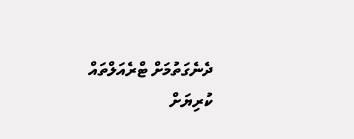ދެނެގަތުމަށް ޓްރެއަލްތައް ކުރިޔަށް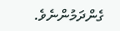ގެންދަމުންނެވެ.